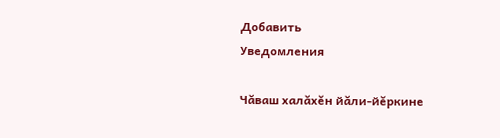Добавить
Уведомления

Чăваш халăхĕн йăли-йĕркине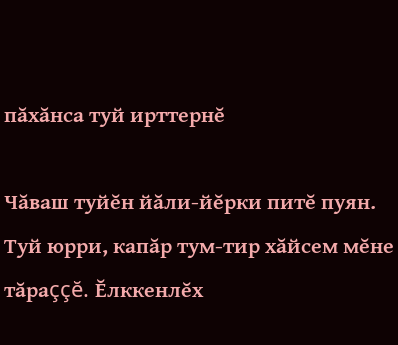пăхăнса туй ирттернĕ

Чăваш туйĕн йăли-йĕрки питĕ пуян. Туй юрри, капăр тум-тир хăйсем мĕне тăраççĕ. Ĕлккенлĕх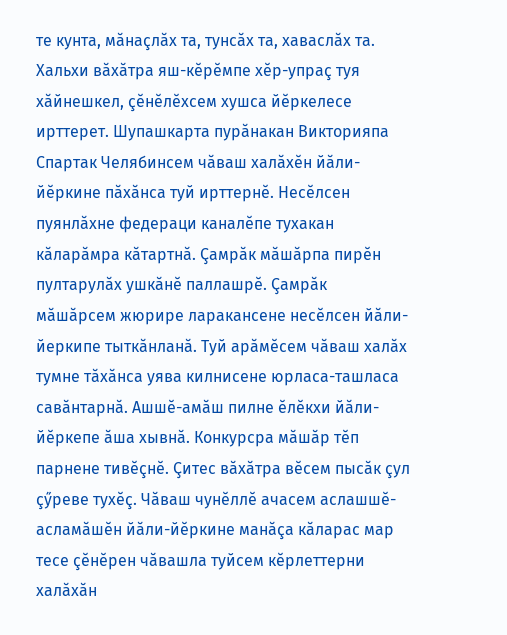те кунта, мăнаçлăх та, тунсăх та, хаваслăх та. Хальхи вăхăтра яш-кĕрĕмпе хĕр-упраç туя хăйнешкел, çĕнĕлĕхсем хушса йĕркелесе ирттерет. Шупашкарта пурăнакан Викторияпа Спартак Челябинсем чăваш халăхĕн йăли-йĕркине пăхăнса туй ирттернĕ. Несĕлсен пуянлăхне федераци каналĕпе тухакан кăларăмра кăтартнă. Çамрăк мăшăрпа пирĕн пултарулăх ушкăнĕ паллашрĕ. Çамрăк мăшăрсем жюрире ларакансене несĕлсен йăли-йеркипе тыткăнланă. Туй арăмĕсем чăваш халăх тумне тăхăнса уява килнисене юрласа-ташласа савăнтарнă. Ашшĕ-амăш пилне ĕлĕкхи йăли-йĕркепе ăша хывнă. Конкурсра мăшăр тĕп парнене тивĕçнĕ. Çитес вăхăтра вĕсем пысăк çул çӳреве тухĕç. Чăваш чунĕллĕ ачасем аслашшĕ-асламăшĕн йăли-йĕркине манăçа кăларас мар тесе çĕнĕрен чăвашла туйсем кĕрлеттерни халăхăн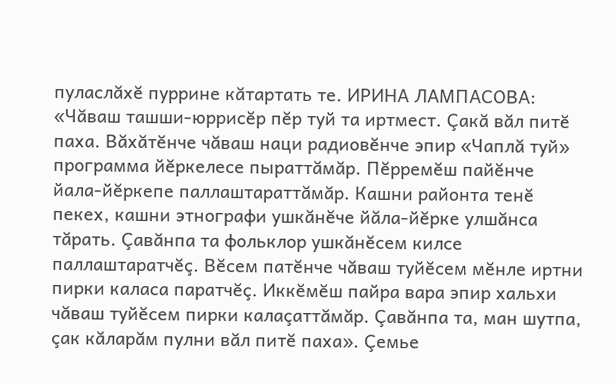пуласлăхĕ пуррине кăтартать те. ИРИНА ЛАМПАСОВА: «Чăваш ташши-юррисĕр пĕр туй та иртмест. Çакă вăл питĕ паха. Вăхăтĕнче чăваш наци радиовĕнче эпир «Чаплă туй» программа йĕркелесе пыраттăмăр. Пĕрремĕш пайĕнче йала-йĕркепе паллаштараттăмăр. Кашни районта тенĕ пекех, кашни этнографи ушкăнĕче йăла-йĕрке улшăнса тăрать. Çавăнпа та фольклор ушкăнĕсем килсе паллаштаратчĕç. Вĕсем патĕнче чăваш туйĕсем мĕнле иртни пирки каласа паратчĕç. Иккĕмĕш пайра вара эпир хальхи чăваш туйĕсем пирки калаçаттăмăр. Çавăнпа та, ман шутпа, çак кăларăм пулни вăл питĕ паха». Çемье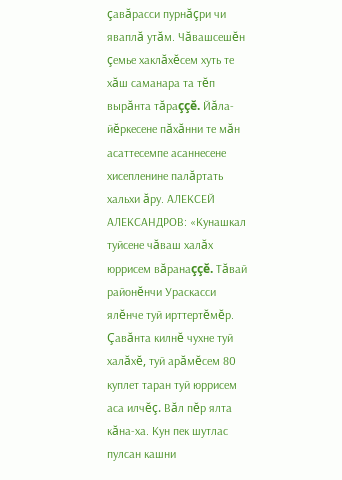çавăрасси пурнăçри чи яваплă утăм. Чăвашсешĕн çемье хаклăхĕсем хуть те хăш саманара та тĕп вырăнта тăраççĕ. Йăла-йĕркесене пăхăнни те мăн асаттесемпе асаннесене хисепленине палăртать хальхи ăру. АЛЕКСЕЙ АЛЕКСАНДРОВ: «Кунашкал туйсене чăваш халăх юррисем вăранаççĕ. Тăвай районĕнчи Ураскасси ялĕнче туй ирттертĕмĕр. Çавăнта килнĕ чухне туй халăхĕ, туй арăмĕсем 80 куплет таран туй юррисем аса илчĕç. Вăл пĕр ялта кăна-ха. Кун пек шутлас пулсан кашни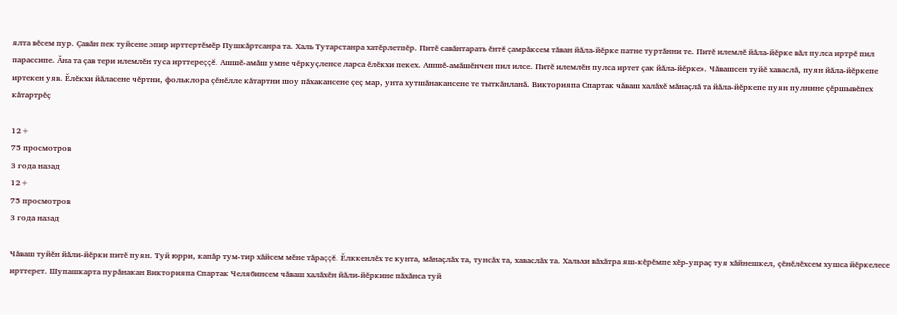ялта вĕсем пур. Çавăн пек туйсене эпир ирттертĕмĕр Пушкăртсанра та. Халь Тутарстанра хатĕрлетпĕр. Питĕ савăнтарать ĕнтĕ çамрăксем тăван йăла-йĕрке патне туртăнни те. Питĕ илемлĕ йăла-йĕрке вăл пулса иртрĕ пил парассипе. Ăна та çав тери илемлĕн туса ирттереççĕ. Ашшĕ-амăш умне чĕркуçленсе ларса ĕлĕкхи пекех. Ашшĕ-амăшĕнчен пил илсе. Питĕ илемлĕн пулса иртет çак йăла-йĕрке». Чăвашсен туйĕ хаваслă, пуян йăла-йĕркепе иртекен уяв. Ĕлĕкхи йăласене чĕртни, фольклора çĕнĕлле кăтартни шоу пăхакансене çеç мар, унта хутшăнакансене те тыткăнланă. Викторияпа Спартак чăваш халăхĕ мăнаçлă та йăла-йĕркепе пуян пулнине çĕршывĕпех кăтартрĕç

12+
75 просмотров
3 года назад
12+
75 просмотров
3 года назад

Чăваш туйĕн йăли-йĕрки питĕ пуян. Туй юрри, капăр тум-тир хăйсем мĕне тăраççĕ. Ĕлккенлĕх те кунта, мăнаçлăх та, тунсăх та, хаваслăх та. Хальхи вăхăтра яш-кĕрĕмпе хĕр-упраç туя хăйнешкел, çĕнĕлĕхсем хушса йĕркелесе ирттерет. Шупашкарта пурăнакан Викторияпа Спартак Челябинсем чăваш халăхĕн йăли-йĕркине пăхăнса туй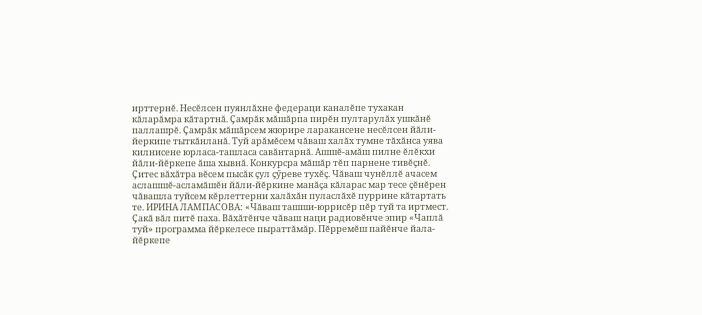ирттернĕ. Несĕлсен пуянлăхне федераци каналĕпе тухакан кăларăмра кăтартнă. Çамрăк мăшăрпа пирĕн пултарулăх ушкăнĕ паллашрĕ. Çамрăк мăшăрсем жюрире ларакансене несĕлсен йăли-йеркипе тыткăнланă. Туй арăмĕсем чăваш халăх тумне тăхăнса уява килнисене юрласа-ташласа савăнтарнă. Ашшĕ-амăш пилне ĕлĕкхи йăли-йĕркепе ăша хывнă. Конкурсра мăшăр тĕп парнене тивĕçнĕ. Çитес вăхăтра вĕсем пысăк çул çӳреве тухĕç. Чăваш чунĕллĕ ачасем аслашшĕ-асламăшĕн йăли-йĕркине манăçа кăларас мар тесе çĕнĕрен чăвашла туйсем кĕрлеттерни халăхăн пуласлăхĕ пуррине кăтартать те. ИРИНА ЛАМПАСОВА: «Чăваш ташши-юррисĕр пĕр туй та иртмест. Çакă вăл питĕ паха. Вăхăтĕнче чăваш наци радиовĕнче эпир «Чаплă туй» программа йĕркелесе пыраттăмăр. Пĕрремĕш пайĕнче йала-йĕркепе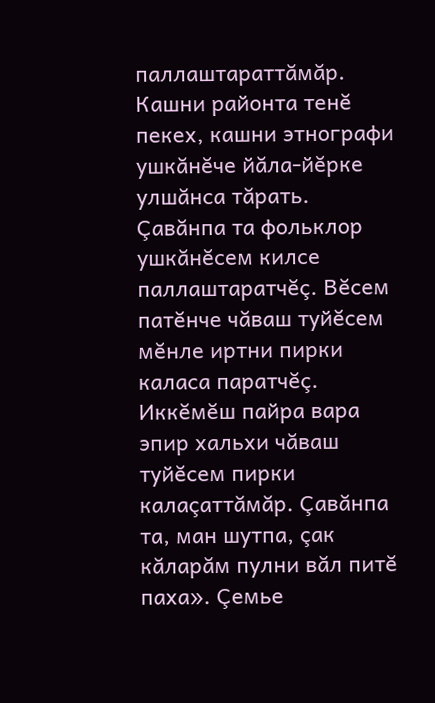паллаштараттăмăр. Кашни районта тенĕ пекех, кашни этнографи ушкăнĕче йăла-йĕрке улшăнса тăрать. Çавăнпа та фольклор ушкăнĕсем килсе паллаштаратчĕç. Вĕсем патĕнче чăваш туйĕсем мĕнле иртни пирки каласа паратчĕç. Иккĕмĕш пайра вара эпир хальхи чăваш туйĕсем пирки калаçаттăмăр. Çавăнпа та, ман шутпа, çак кăларăм пулни вăл питĕ паха». Çемье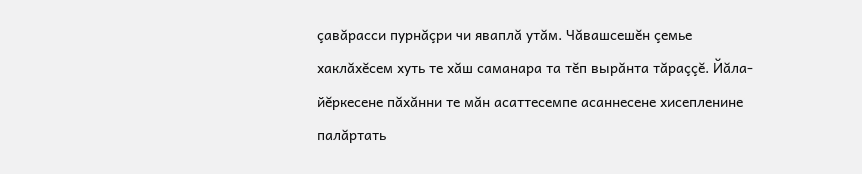çавăрасси пурнăçри чи яваплă утăм. Чăвашсешĕн çемье хаклăхĕсем хуть те хăш саманара та тĕп вырăнта тăраççĕ. Йăла-йĕркесене пăхăнни те мăн асаттесемпе асаннесене хисепленине палăртать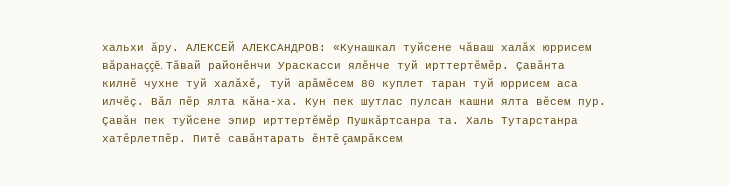хальхи ăру. АЛЕКСЕЙ АЛЕКСАНДРОВ: «Кунашкал туйсене чăваш халăх юррисем вăранаççĕ. Тăвай районĕнчи Ураскасси ялĕнче туй ирттертĕмĕр. Çавăнта килнĕ чухне туй халăхĕ, туй арăмĕсем 80 куплет таран туй юррисем аса илчĕç. Вăл пĕр ялта кăна-ха. Кун пек шутлас пулсан кашни ялта вĕсем пур. Çавăн пек туйсене эпир ирттертĕмĕр Пушкăртсанра та. Халь Тутарстанра хатĕрлетпĕр. Питĕ савăнтарать ĕнтĕ çамрăксем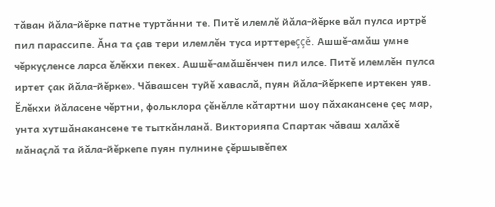тăван йăла-йĕрке патне туртăнни те. Питĕ илемлĕ йăла-йĕрке вăл пулса иртрĕ пил парассипе. Ăна та çав тери илемлĕн туса ирттереççĕ. Ашшĕ-амăш умне чĕркуçленсе ларса ĕлĕкхи пекех. Ашшĕ-амăшĕнчен пил илсе. Питĕ илемлĕн пулса иртет çак йăла-йĕрке». Чăвашсен туйĕ хаваслă, пуян йăла-йĕркепе иртекен уяв. Ĕлĕкхи йăласене чĕртни, фольклора çĕнĕлле кăтартни шоу пăхакансене çеç мар, унта хутшăнакансене те тыткăнланă. Викторияпа Спартак чăваш халăхĕ мăнаçлă та йăла-йĕркепе пуян пулнине çĕршывĕпех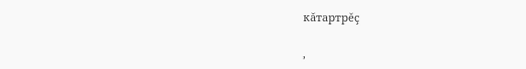кăтартрĕç

,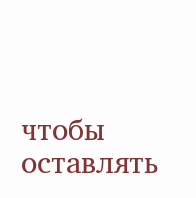чтобы оставлять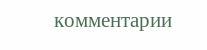комментарии